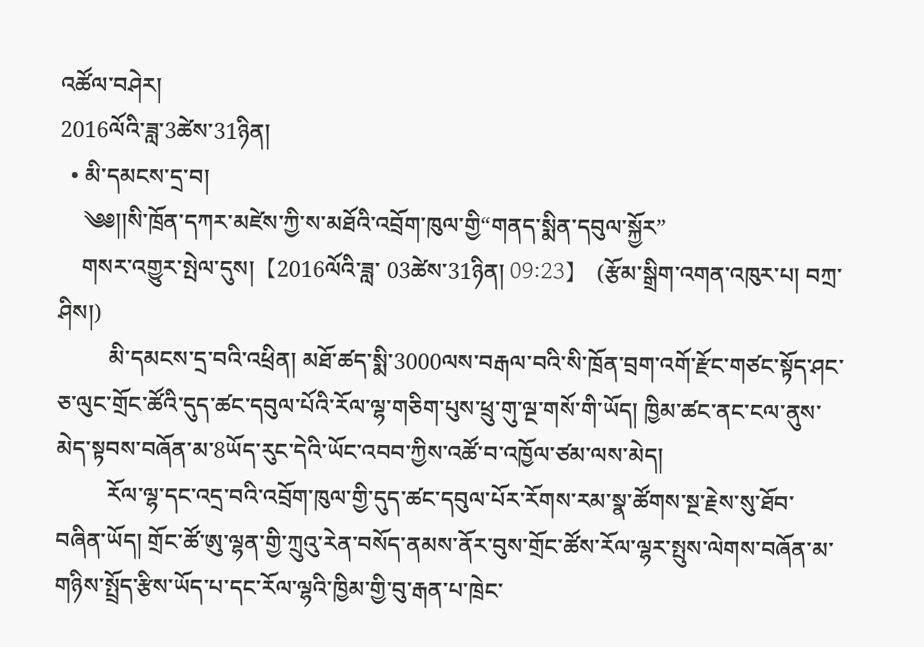འཚོལ་བཤེར།
2016ལོའི་ཟླ་3ཚེས་31ཉིན།
  • མི་དམངས་དྲ་བ།
    ༄༅།།སི་ཁྲོན་དཀར་མཛེས་ཀྱི་ས་མཐོའི་འབྲོག་ཁུལ་གྱི“གནད་སྨིན་དབུལ་སྐྱོར”
    གསར་འགྱུར་སྤེལ་དུས།  【2016ལོའི་ཟླ་ 03ཚེས་31ཉིན། 09:23】   (རྩོམ་སྒྲིག་འགན་འཁུར་པ། བཀྲ་ཤིས།)
         མི་དམངས་དྲ་བའི་འཕྲིན། མཐོ་ཚད་སྨི་3000ལས་བརྒལ་བའི་སི་ཁྲོན་བྲག་འགོ་རྫོང་གཙང་སྟོད་ཤང་ཅ་ལུང་གྲོང་ཚོའི་དུད་ཚང་དབུལ་པོའི་རོལ་ལྷ་གཅིག་པུས་ཕྲུ་གུ་ལྔ་གསོ་གི་ཡོད། ཁྱིམ་ཚང་ནང་ངལ་ནུས་མེད་སྟབས་བཞོན་མ་8ཡོད་རུང་དེའི་ཡོང་འབབ་ཀྱིས་འཚོ་བ་འཁྱོལ་ཙམ་ལས་མེད།
         རོལ་ལྷ་དང་འདྲ་བའི་འབྲོག་ཁུལ་གྱི་དུད་ཚང་དབུལ་པོར་རོགས་རམ་སྣ་ཚོགས་སྔ་རྗེས་སུ་ཐོབ་བཞིན་ཡོད། གྲོང་ཚོ་ཨུ་ལྷན་གྱི་ཀྲུའུ་རེན་བསོད་ནམས་ནོར་བུས་གྲོང་ཚོས་རོལ་ལྷར་སྤུས་ལེགས་བཞོན་མ་གཉིས་སྤྲོད་རྩིས་ཡོད་པ་དང་རོལ་ལྷའི་ཁྱིམ་གྱི་བུ་རྒན་པ་ཁྲེང་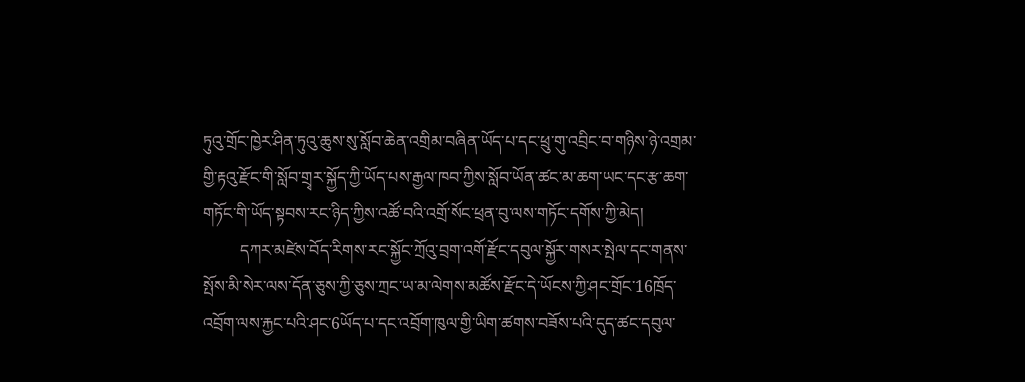ཏུའུ་གྲོང་ཁྱེར་ཤིན་ཏུའུ་ཆུས་སུ་སློབ་ཆེན་འགྲིམ་བཞིན་ཡོད་པ་དང་ཕྲུ་གུ་འབྲིང་བ་གཉིས་ཉེ་འགྲམ་གྱི་རྟའུ་རྫོང་གི་སློབ་གྲྭར་སྐྱོད་ཀྱི་ཡོད་པས་རྒྱལ་ཁབ་ཀྱིས་སློབ་ཡོན་ཚང་མ་ཆག་ཡང་དང་རྩ་ཆག་གཏོང་གི་ཡོད་སྟབས་རང་ཉིད་ཀྱིས་འཚོ་བའི་འགྲོ་སོང་ཕྲན་བུ་ལས་གཏོང་དགོས་ཀྱི་མེད།
         དཀར་མཛེས་བོད་རིགས་རང་སྐྱོང་ཀྲོའུ་བྲག་འགོ་རྫོང་དབུལ་སྐྱོར་གསར་སྤེལ་དང་གནས་སྤོས་མི་སེར་ལས་དོན་ཅུས་ཀྱི་ཅུས་ཀྲང་ཡ་མ་ལེགས་མཚོས་རྫོང་དེ་ཡོངས་ཀྱི་ཤང་གྲོང་16ཁྲོད་འབྲོག་ལས་རྐྱང་པའི་ཤང་6ཡོད་པ་དང་འབྲོག་ཁུལ་གྱི་ཡིག་ཚགས་བཟོས་པའི་དུད་ཚང་དབུལ་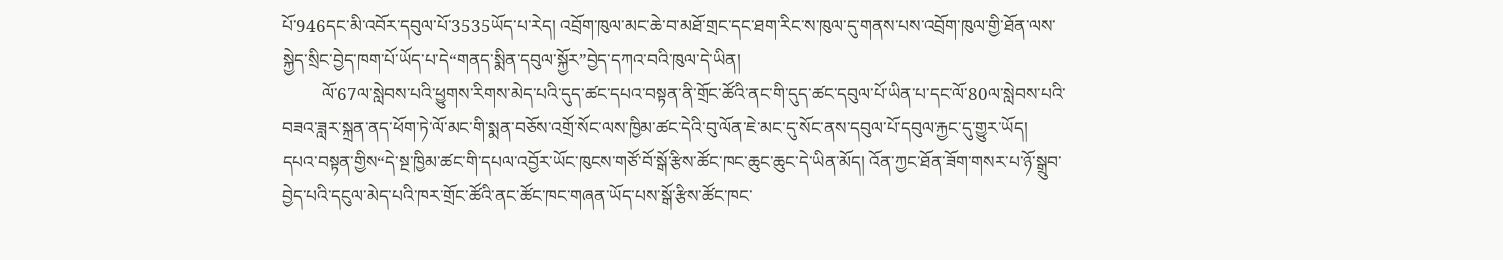པོ་946དང་མི་འབོར་དབུལ་པོ་3535ཡོད་པ་རེད། འབྲོག་ཁུལ་མང་ཆེ་བ་མཐོ་གྲང་དང་ཐག་རིང་ས་ཁུལ་དུ་གནས་པས་འབྲོག་ཁུལ་གྱི་ཐོན་ལས་སྐྱེད་སྲིང་བྱེད་ཁག་པོ་ཡོད་པ་དེ“གནད་སྨིན་དབུལ་སྐྱོར”བྱེད་དཀའ་བའི་ཁུལ་དེ་ཡིན།
         ལོ་67ལ་སླེབས་པའི་ཕྱུགས་རིགས་མེད་པའི་དུད་ཚང་དཔའ་བསྟན་ནི་གྲོང་ཚོའི་ནང་གི་དུད་ཚང་དབུལ་པོ་ཡིན་པ་དང་ལོ་80ལ་སླེབས་པའི་བཟའ་ཟླར་སྐྲན་ནད་ཕོག་ཏེ་ལོ་མང་གི་སྨན་བཅོས་འགྲོ་སོང་ལས་ཁྱིམ་ཚང་དེའི་བུ་ལོན་ཇེ་མང་དུ་སོང་ནས་དབུལ་པོ་དབུལ་རྐྱང་དུ་གྱུར་ཡོད། དཔའ་བསྟན་གྱིས“དེ་སྔ་ཁྱིམ་ཚང་གི་དཔལ་འབྱོར་ཡོང་ཁུངས་གཙོ་བོ་སྒོ་རྩིས་ཚོང་ཁང་ཆུང་ཆུང་དེ་ཡིན་མོད། འོན་ཀྱང་ཐོན་ཟོག་གསར་པ་ཉོ་སྒྲུབ་བྱེད་པའི་དངུལ་མེད་པའི་ཁར་གྲོང་ཚོའི་ནང་ཚོང་ཁང་གཞན་ཡོད་པས་སྒོ་རྩིས་ཚོང་ཁང་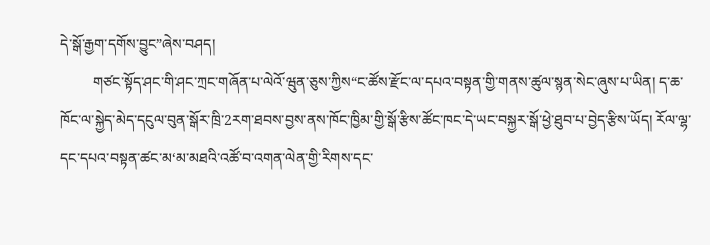དེ་སྒོ་རྒྱག་དགོས་བྱུང”ཞེས་བཤད།
         གཙང་སྟོད་ཤང་གི་ཤང་ཀྲང་གཞོན་པ་ལེའོ་ཝུན་ཅུས་ཀྱིས“ང་ཚོས་རྫོང་ལ་དཔའ་བསྟན་གྱི་གནས་ཚུལ་སྙན་སེང་ཞུས་པ་ཡིན། ད་ཆ་ཁོང་ལ་སྐྱེད་མེད་དངུལ་བུན་སྒོར་ཁྲི་2རག་ཐབས་བྱས་ནས་ཁོང་ཁྱིམ་གྱི་སྒོ་རྩིས་ཚོང་ཁང་དེ་ཡང་བསྐྱར་སྒོ་ཕྱེ་ཐུབ་པ་བྱེད་རྩིས་ཡོད། རོལ་ལྷ་དང་དཔའ་བསྟན་ཚང་མ‘མ་མཐའི་འཚོ་བ་འགན་ལེན་གྱི་རིགས་དང་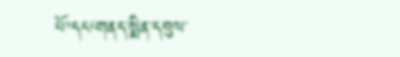པོ’དང‘གནད་སྨིན་དབུལ་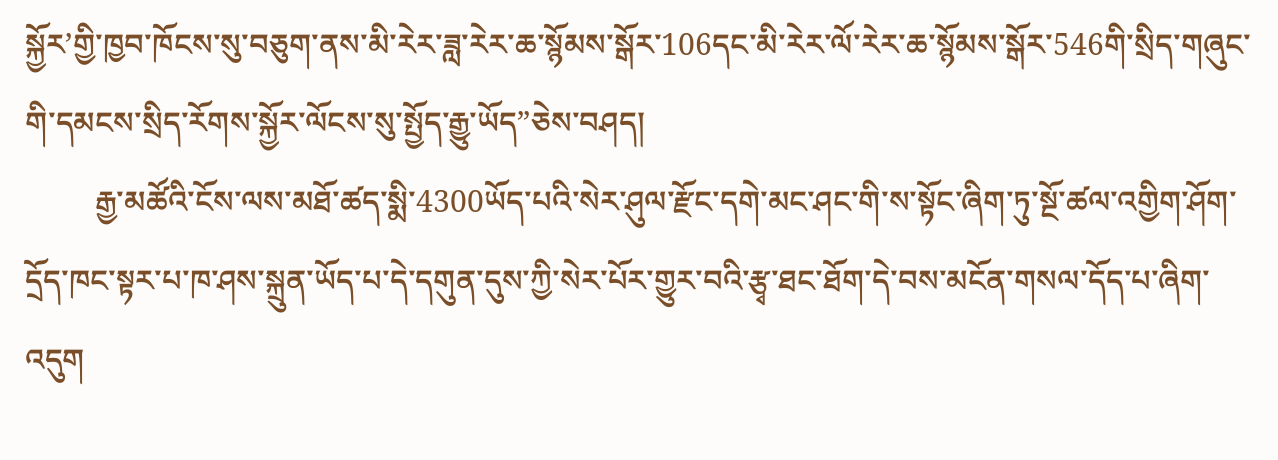སྐྱོར’གྱི་ཁྱབ་ཁོངས་སུ་བཅུག་ནས་མི་རེར་ཟླ་རེར་ཆ་སྙོམས་སྒོར་106དང་མི་རེར་ལོ་རེར་ཆ་སྙོམས་སྒོར་546གི་སྲིད་གཞུང་གི་དམངས་སྲིད་རོགས་སྐྱོར་ལོངས་སུ་སྤྱོད་རྒྱུ་ཡོད”ཅེས་བཤད།
         རྒྱ་མཚོའི་ངོས་ལས་མཐོ་ཚད་སྨི་4300ཡོད་པའི་སེར་ཤུལ་རྫོང་དགེ་མང་ཤང་གི་ས་སྟོང་ཞིག་ཏུ་སྔོ་ཚལ་འགྱིག་ཤོག་དྲོད་ཁང་སྟར་པ་ཁ་ཤས་སྐྲུན་ཡོད་པ་དེ་དགུན་དུས་ཀྱི་སེར་པོར་གྱུར་བའི་རྩྭ་ཐང་ཐོག་དེ་བས་མངོན་གསལ་དོད་པ་ཞིག་འདུག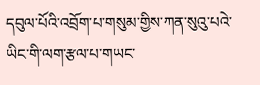དབུལ་པོའི་འབྲོག་པ་གསུམ་གྱིས་ཀན་སུའུ་པའེ་ཡིང་གི་ལག་རྩལ་པ་གཡང་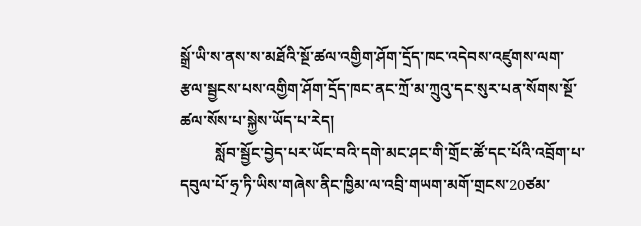སྒྲོ་ཡི་ས་ནས་ས་མཐོའི་སྔོ་ཚལ་འགྱིག་ཤོག་དྲོད་ཁང་འདེབས་འཛུགས་ལག་རྩལ་སྦྱངས་པས་འགྱིག་ཤོག་དྲོད་ཁང་ནང་ཀྲོ་མ་ཀྲུའུ་དང་སུར་པན་སོགས་སྔོ་ཚལ་སོས་པ་སྐྱེས་ཡོད་པ་རེད།
         སློབ་སྦྱོང་བྱེད་པར་ཡོང་བའི་དགེ་མང་ཤང་གི་གྲོང་ཚོ་དང་པོའི་འབྲོག་པ་དབུལ་པོ་ཧྲ་ཏི་ཡིས་གཞེས་ནིང་ཁྱིམ་ལ་འབྲི་གཡག་མགོ་གྲངས་20ཙམ་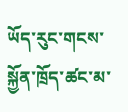ཡོད་རུང་གངས་སྐྱོན་ཁྲོད་ཚང་མ་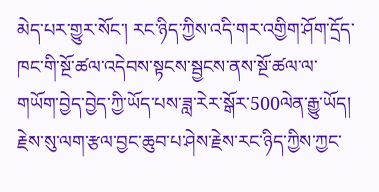མེད་པར་གྱུར་སོང་། རང་ཉིད་ཀྱིས་འདི་གར་འགྱིག་ཤོག་དྲོད་ཁང་གི་སྔོ་ཚལ་འདེབས་སྟངས་སྦྱངས་ནས་སྔོ་ཚལ་ལ་གཡོག་བྱེད་བྱེད་ཀྱི་ཡོད་པས་ཟླ་རེར་སྒོར་500ལེན་རྒྱུ་ཡོད། རྗེས་སུ་ལག་རྩལ་བྱང་ཆུབ་པ་ཤེས་རྗེས་རང་ཉིད་ཀྱིས་ཀྱང་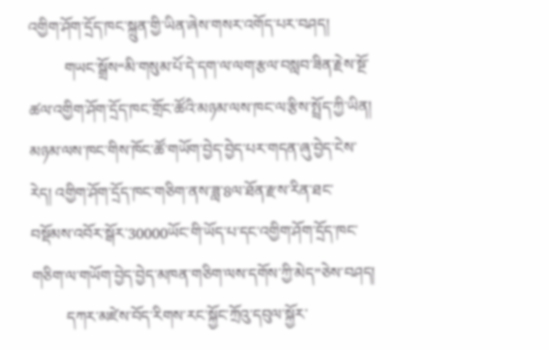འགྱིག་ཤོག་དྲོད་ཁང་སྐྲུན་གྱི་ཡིན་ཞེས་གསར་འགོད་པར་བཤད།
         གཡང་སྒྲོས“མི་གསུམ་པོ་དེ་དག་ལ་ལག་རྩལ་བསླབ་ཟིན་རྗེས་སྔོ་ཚལ་འགྱིག་ཤོག་དྲོད་ཁང་གྲོང་ཚོའི་མཉམ་ལས་ཁང་ལ་རྩིས་སྤྲོད་ཀྱི་ཡིན། མཉམ་ལས་ཁང་གིས་ཁོང་ཚོ་གཡོག་བྱེད་བྱེད་པར་གདན་ཞུ་བྱེད་ངེས་རེད། འགྱིག་ཤོག་དྲོད་ཁང་གཅིག་ནས་ཟླ་8ལ་ཐོན་རྫས་རིན་ཐང་བསྡོམས་འབོར་སྒོར་30000ཡོང་གི་ཡོད་པ་དང་འགྱིག་ཤོག་དྲོད་ཁང་གཅིག་ལ་གཡོག་བྱེད་བྱེད་མཁན་གཅིག་ལས་དགོས་ཀྱི་མེད”ཅེས་བཤད།
         དཀར་མཛེས་བོད་རིགས་རང་སྐྱོང་ཀྲོའུ་དབུལ་སྐྱོར་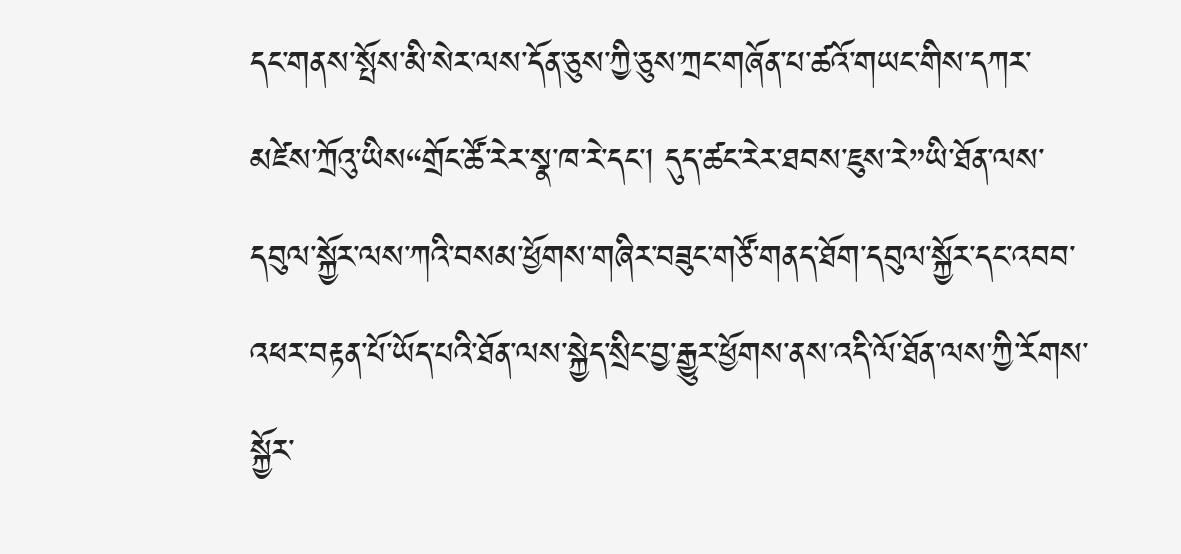དང་གནས་སྤོས་མི་སེར་ལས་དོན་ཅུས་ཀྱི་ཅུས་ཀྲང་གཞོན་པ་ཚའོ་གཡང་གིས་དཀར་མཛེས་ཀྲོའུ་ཡིས“གྲོང་ཚོ་རེར་སྣ་ཁ་རེ་དང་། དུད་ཚང་རེར་ཐབས་ཇུས་རེ”ཡི་ཐོན་ལས་དབུལ་སྐྱོར་ལས་ཀའི་བསམ་ཕྱོགས་གཞིར་བཟུང་གཙོ་གནད་ཐོག་དབུལ་སྐྱོར་དང་འབབ་འཕར་བརྟན་པོ་ཡོད་པའི་ཐོན་ལས་སྐྱེད་སྲིང་བྱ་རྒྱུར་ཕྱོགས་ནས་འདི་ལོ་ཐོན་ལས་ཀྱི་རོགས་སྐྱོར་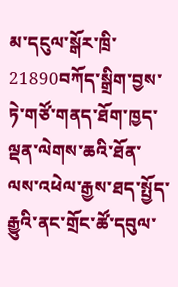མ་དངུལ་སྒོར་ཁྲི་21890བཀོད་སྒྲིག་བྱས་ཏེ་གཙོ་གནད་ཐོག་ཁྱད་ལྡན་ལེགས་ཆའི་ཐོན་ལས་འཕེལ་རྒྱས་ཐད་སྤྱོད་རྒྱུའི་ནང་གྲོང་ཚོ་དབུལ་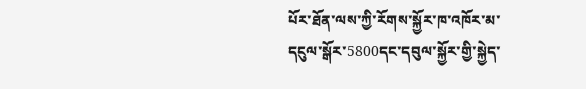པོར་ཐོན་ལས་ཀྱི་རོགས་སྐྱོར་ཁ་འཁོར་མ་དངུལ་སྒོར་5800དང་དབུལ་སྐྱོར་གྱི་སྐྱེད་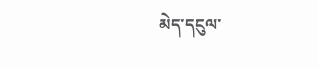མེད་དངུལ་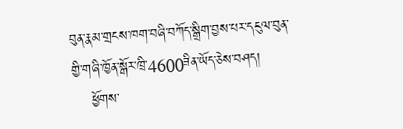བུན་རྣམ་གྲངས་ཁག་བཞི་བཀོད་སྒྲིག་བྱས་པར་དངུལ་བུན་གྱི་གཞི་ཁྱོན་སྒོར་ཁྲི་4600ཟིན་ཡོད་ཅེས་བཤད།
    ཕྱོགས་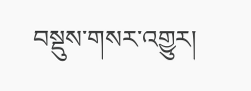བསྡུས་གསར་འགྱུར།